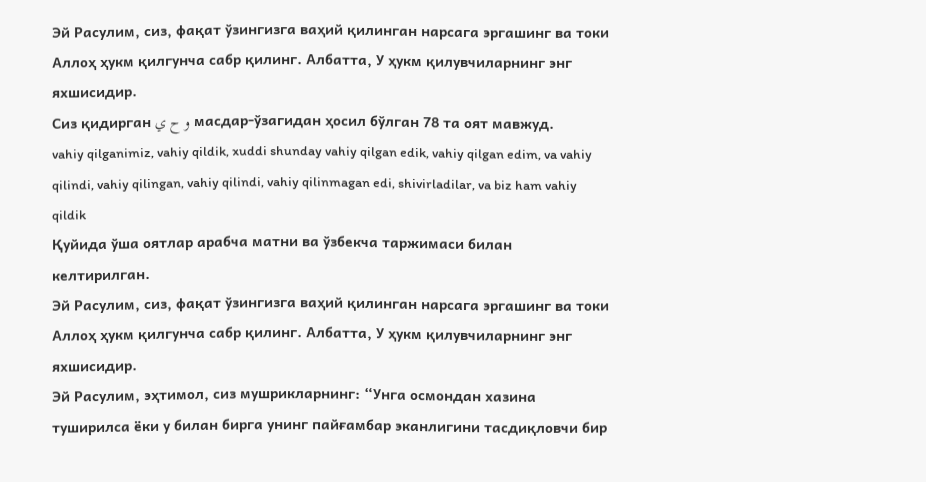Эй Расулим, сиз, фақат ўзингизга ваҳий қилинган нарсага эргашинг ва токи Аллоҳ ҳукм қилгунча сабр қилинг. Албатта, У ҳукм қилувчиларнинг энг яхшисидир.
Сиз қидирган و ح ي масдар-ўзагидан ҳосил бўлган 78 та оят мавжуд.
vahiy qilganimiz, vahiy qildik, xuddi shunday vahiy qilgan edik, vahiy qilgan edim, va vahiy qilindi, vahiy qilingan, vahiy qilindi, vahiy qilinmagan edi, shivirladilar, va biz ham vahiy qildik
Қуйида ўша оятлар арабча матни ва ўзбекча таржимаси билан келтирилган.
Эй Расулим, сиз, фақат ўзингизга ваҳий қилинган нарсага эргашинг ва токи Аллоҳ ҳукм қилгунча сабр қилинг. Албатта, У ҳукм қилувчиларнинг энг яхшисидир.
Эй Расулим, эҳтимол, сиз мушрикларнинг: “Унга осмондан хазина туширилса ёки у билан бирга унинг пайғамбар эканлигини тасдиқловчи бир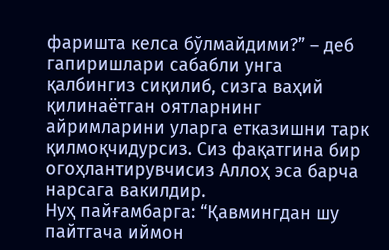фаришта келса бўлмайдими?” – деб гапиришлари сабабли унга қалбингиз сиқилиб, сизга ваҳий қилинаётган оятларнинг айримларини уларга етказишни тарк қилмоқчидурсиз. Сиз фақатгина бир огоҳлантирувчисиз Аллоҳ эса барча нарсага вакилдир.
Нуҳ пайғамбарга: “Қавмингдан шу пайтгача иймон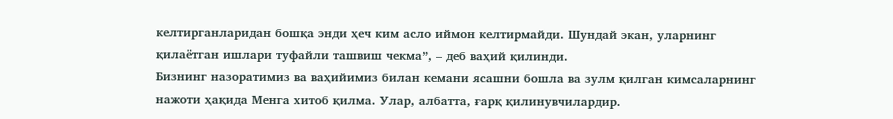келтирганларидан бошқа энди ҳеч ким асло иймон келтирмайди. Шундай экан, уларнинг қилаётган ишлари туфайли ташвиш чекма”, – деб ваҳий қилинди.
Бизнинг назоратимиз ва ваҳийимиз билан кемани ясашни бошла ва зулм қилган кимсаларнинг нажоти ҳақида Менга хитоб қилма. Улар, албатта, ғарқ қилинувчилардир.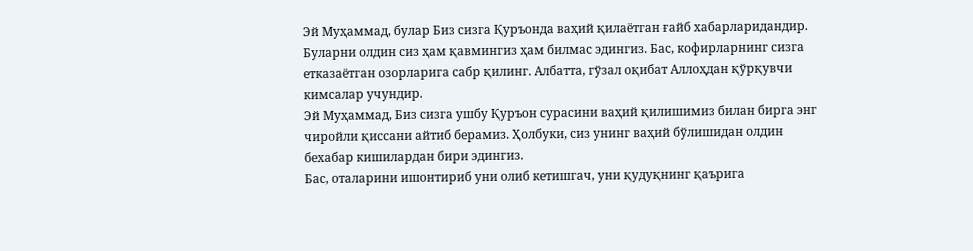Эй Муҳаммад, булар Биз сизга Қуръонда ваҳий қилаётган ғайб хабарларидандир. Буларни олдин сиз ҳам қавмингиз ҳам билмас эдингиз. Бас, кофирларнинг сизга етказаётган озорларига сабр қилинг. Албатта, гўзал оқибат Аллоҳдан қўрқувчи кимсалар учундир.
Эй Муҳаммад, Биз сизга ушбу Қуръон сурасини ваҳий қилишимиз билан бирга энг чиройли қиссани айтиб берамиз. Ҳолбуки, сиз унинг ваҳий бўлишидан олдин бехабар кишилардан бири эдингиз.
Бас, оталарини ишонтириб уни олиб кетишгач, уни қудуқнинг қаърига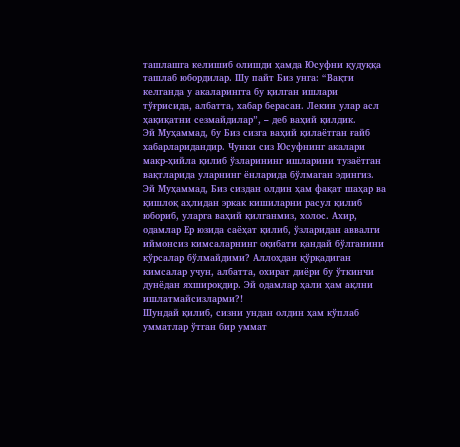ташлашга келишиб олишди ҳамда Юсуфни қудуққа ташлаб юбордилар. Шу пайт Биз унга: “Вақти келганда у акаларингга бу қилган ишлари тўғрисида, албатта, хабар берасан. Лекин улар асл ҳақиқатни сезмайдилар”, – деб ваҳий қилдик.
Эй Муҳаммад, бу Биз сизга ваҳий қилаётган ғайб хабарларидандир. Чунки сиз Юсуфнинг акалари макр-ҳийла қилиб ўзларининг ишларини тузаётган вақтларида уларнинг ёнларида бўлмаган эдингиз.
Эй Муҳаммад, Биз сиздан олдин ҳам фақат шаҳар ва қишлоқ аҳлидан эркак кишиларни расул қилиб юбориб, уларга ваҳий қилганмиз, холос. Ахир, одамлар Ер юзида саёҳат қилиб, ўзларидан аввалги иймонсиз кимсаларнинг оқибати қандай бўлганини кўрсалар бўлмайдими? Аллоҳдан қўрқадиган кимсалар учун, албатта, охират диёри бу ўткинчи дунёдан яхшироқдир. Эй одамлар ҳали ҳам ақлни ишлатмайсизларми?!
Шундай қилиб, сизни ундан олдин ҳам кўплаб умматлар ўтган бир уммат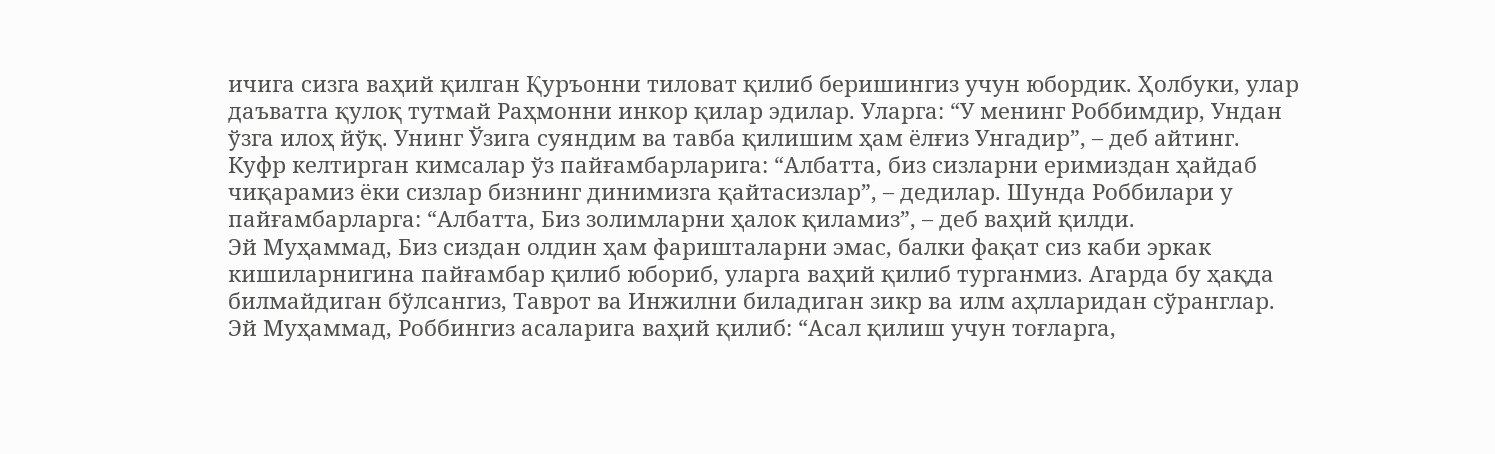ичига сизга ваҳий қилган Қуръонни тиловат қилиб беришингиз учун юбордик. Ҳолбуки, улар даъватга қулоқ тутмай Раҳмонни инкор қилар эдилар. Уларга: “У менинг Роббимдир, Ундан ўзга илоҳ йўқ. Унинг Ўзига суяндим ва тавба қилишим ҳам ёлғиз Унгадир”, – деб айтинг.
Куфр келтирган кимсалар ўз пайғамбарларига: “Албатта, биз сизларни еримиздан ҳайдаб чиқарамиз ёки сизлар бизнинг динимизга қайтасизлар”, – дедилар. Шунда Роббилари у пайғамбарларга: “Албатта, Биз золимларни ҳалок қиламиз”, – деб ваҳий қилди.
Эй Муҳаммад, Биз сиздан олдин ҳам фаришталарни эмас, балки фақат сиз каби эркак кишиларнигина пайғамбар қилиб юбориб, уларга ваҳий қилиб турганмиз. Агарда бу ҳақда билмайдиган бўлсангиз, Таврот ва Инжилни биладиган зикр ва илм аҳлларидан сўранглар.
Эй Муҳаммад, Роббингиз асаларига ваҳий қилиб: “Асал қилиш учун тоғларга,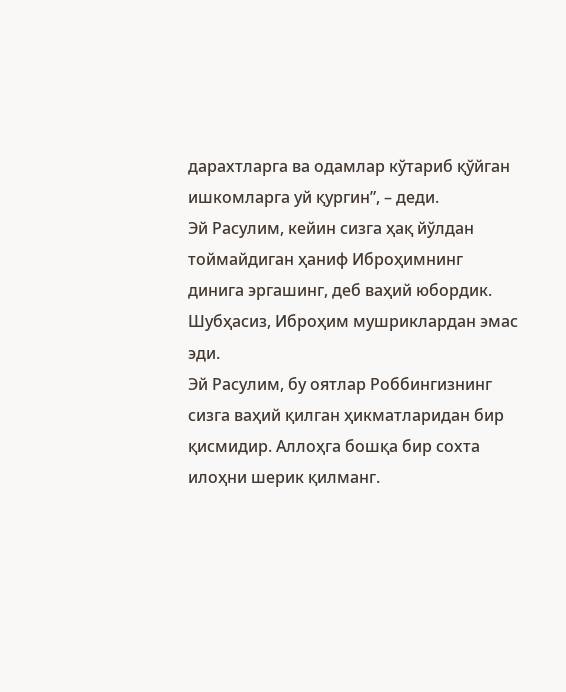дарахтларга ва одамлар кўтариб қўйган ишкомларга уй қургин”, – деди.
Эй Расулим, кейин сизга ҳақ йўлдан тоймайдиган ҳаниф Иброҳимнинг динига эргашинг, деб ваҳий юбордик. Шубҳасиз, Иброҳим мушриклардан эмас эди.
Эй Расулим, бу оятлар Роббингизнинг сизга ваҳий қилган ҳикматларидан бир қисмидир. Аллоҳга бошқа бир сохта илоҳни шерик қилманг.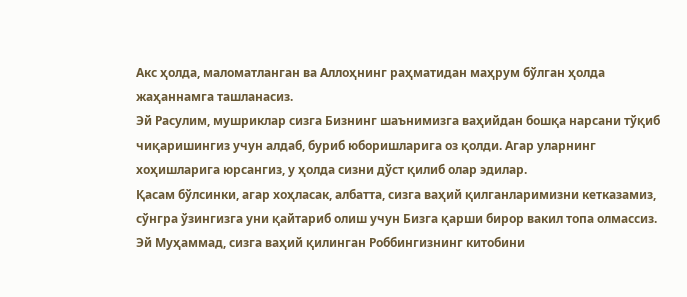Акс ҳолда, маломатланган ва Аллоҳнинг раҳматидан маҳрум бўлган ҳолда жаҳаннамга ташланасиз.
Эй Расулим, мушриклар сизга Бизнинг шаънимизга ваҳийдан бошқа нарсани тўқиб чиқаришингиз учун алдаб, буриб юборишларига оз қолди. Агар уларнинг хоҳишларига юрсангиз, у ҳолда сизни дўст қилиб олар эдилар.
Қасам бўлсинки, агар хоҳласак, албатта, сизга ваҳий қилганларимизни кетказамиз, сўнгра ўзингизга уни қайтариб олиш учун Бизга қарши бирор вакил топа олмассиз.
Эй Муҳаммад, сизга ваҳий қилинган Роббингизнинг китобини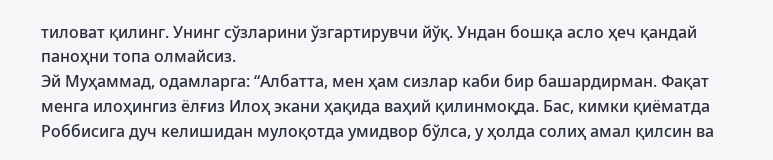тиловат қилинг. Унинг сўзларини ўзгартирувчи йўқ. Ундан бошқа асло ҳеч қандай паноҳни топа олмайсиз.
Эй Муҳаммад, одамларга: “Албатта, мен ҳам сизлар каби бир башардирман. Фақат менга илоҳингиз ёлғиз Илоҳ экани ҳақида ваҳий қилинмоқда. Бас, кимки қиёматда Роббисига дуч келишидан мулоқотда умидвор бўлса, у ҳолда солиҳ амал қилсин ва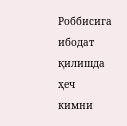Роббисига ибодат қилишда ҳеч кимни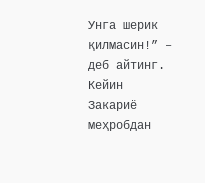Унга шерик қилмасин!” – деб айтинг.
Кейин Закариё меҳробдан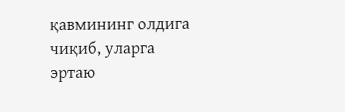қавмининг олдига чиқиб, уларга эртаю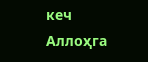кеч Аллоҳга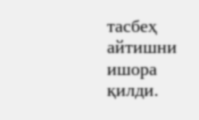тасбеҳ айтишни ишора қилди.